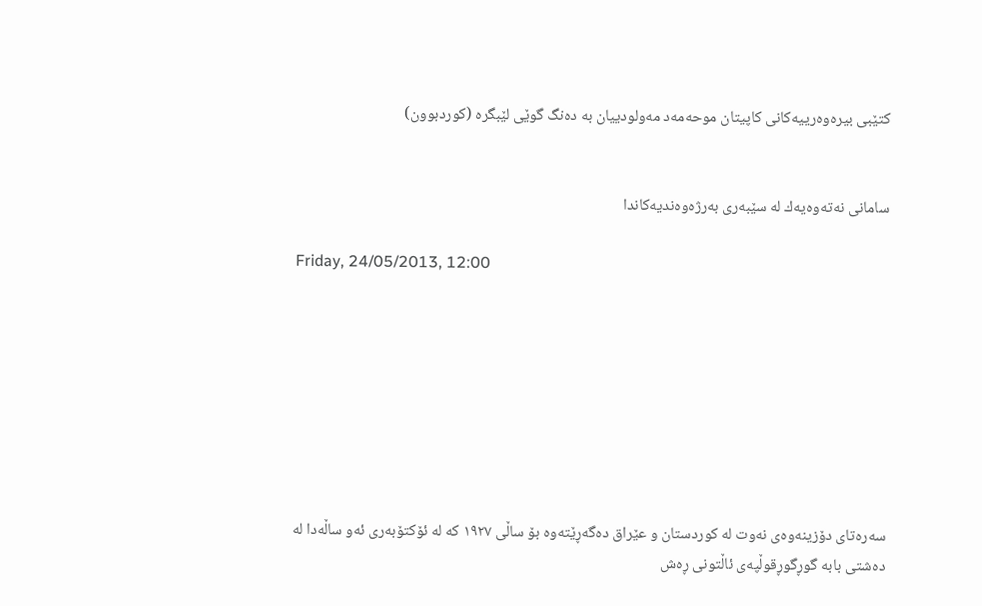کتێبی بیرەوەرییەکانی کاپیتان موحەمەد مەولودییان بە دەنگ گوێی لێبگرە (کوردبوون)


سامانی نه‌ته‌وه‌یه‌ك له سێبه‌ری به‌رژه‌وه‌ندیه‌كاندا

Friday, 24/05/2013, 12:00








سه‌ره‌تای دۆزینه‌وه‌ی نه‌وت له كوردستان و عێراق ده‌گه‌ڕێته‌وه بۆ ساڵی ١٩٢٧ كه له ئۆكتۆبه‌ری ئه‌و ساڵه‌دا له ده‌شتی بابه‌ گوڕگوڕقوڵپه‌ی ئاڵتونی ڕه‌ش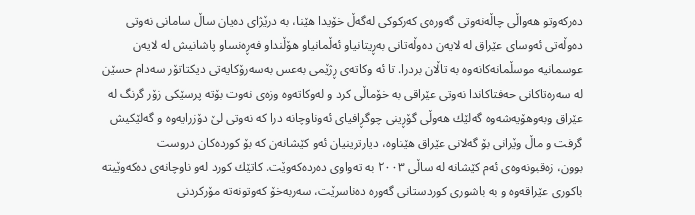ده‌ركه‌وتو هه‌واڵی چاڵه‌نه‌وتی گه‌وره‌ی كه‌ركوكی له‌گه‌ڵ خۆیدا هێنا، به درێژای ده‌یان ساڵ سامانی نه‌وتی ده‌وڵه‌تی ئه‌وسای عێراق له لایه‌ن ده‌وڵه‌تانی به‌ڕیتانیاو ئه‌ڵمانیاو هۆڵنداو فه‌ڕه‌نساو پاشانیش له‌ لایه‌ن عوسمانیه موسڵمانه‌كانه‌وه به تاڵان بردرا. تا ئه وكاته‌ی ڕژێمی به‌عس به‌سه‌رۆكایه‌تی دیكتاتۆر سه‌دام حسێن له سه‌ره‌تاكانی حه‌فتاكاندا نه‌وتی عێراقی به خۆماڵی كرد و له‌وكاته‌وه وزه‌ی نه‌وت بۆته پرسێكی زۆر گرنگ له عێراق وبه‌وهۆیه‌شه‌وه گه‌لێك هه‌وڵی گۆڕینی چوگڕافیای ئه‌وناوچانه درا كه نه‌وتی لێ دۆزرایه‌وه و گه‌لێكیش گرفت و ماڵ وێرانی بۆ گه‌لانی عێراق هێناوه، دیارترینیان ئه‌و كێشانه‌ن كه بۆ كورده‌كان دروست بوون، ‌‌زه‌قبونه‌وه‌ی ئه‌م كێشانه له ساڵی ٢٠٠٣ به ته‌واوی ده‌رده‌كه‌وێت. كاتێك كورد له‌و ناوچانه‌ی ده‌كه‌وێیته باكوری عێراقه‌وه و به باشوری كوردستانی گه‌وره ده‌ناسرێت، سه‌ربه‌خۆ كه‌وتونه‌ته‌ مۆركردنی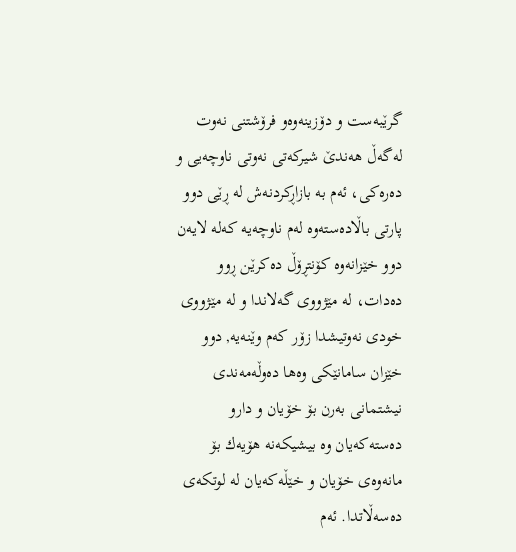گرێبه‌ست و دۆزینه‌وه‌و فرۆشتنی نه‌وت له‌گه‌ڵ هه‌ندێ شیركه‌تی نه‌وتی ناوچه‌یی و ده‌ره‌كی، ئه‌م به بازاڕكردنه‌ش له ڕێی دوو پارتی باڵاده‌سته‌وه له‌م ناوچه‌یه كه‌له لایه‌ن دوو خێزانه‌وه كۆنتڕۆڵ ده‌كرێن ڕوو ده‌دات، له مێژووی گه‌لاندا و له مێژووی خودی نه‌وتیشدا زۆر كه‌م وێنه‌یه, دوو خێزان سامانێكی وه‌ها ده‌وڵه‌مه‌ندی نیشتمانی به‌رن بۆ خۆیان و دارو ده‌سته‌كه‌یان وه بیشیكه‌نه هۆیه‌ك بۆ مانه‌وه‌ی خۆیان و خێڵه‌كه‌یان له لوتكه‌ی ده‌سه‌ڵاتدا. ئه‌م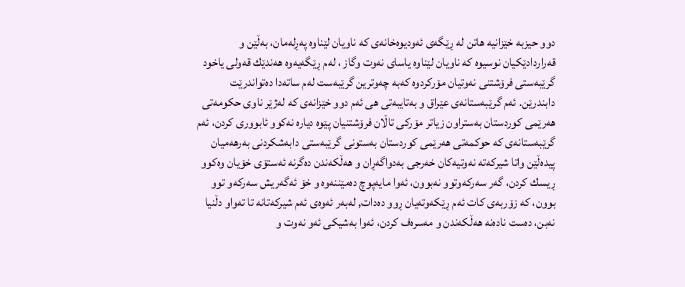دوو حیزبه خێزانیه هاتن له ڕێگه‌ی ئه‌ودیوه‌خانه‌ی كه ناویان لێناوه په‌ڕله‌مان، به‌ڵێن و قه‌راردادێكیان نوسیوه كه ناویان لێناوه یاسای نه‌وت وگاز ، له‌م ڕێگه‌یه‌وه هه‌ندێك قه‌ولی یاخود گرێبه‌ستی فرۆشتنی نه‌وتیان مۆركردوه كه‌به چه‌وترین گرێبه‌ست له‌م ساته‌دا ده‌تواندرێت دابندرێن. ئه‌م گرێبه‌ستانه‌ی عێراق و به‌تایبه‌تی هی ئه‌م دوو خێزانه‌ی كه له‌ژێر ناوی حكومه‌تی هه‌رێمی كوردستان به‌ستراون زیاتر مۆركی تاڵان فرۆشتنیان پێوه دیاره نه‌كوو ئابووری كردن، ئه‌م گرێبه‌ستانه‌ی كه حوكمه‌تی هه‌رێمی كوردستان به‌ستونی گرێبه‌ستی دابه‌شكردنی به‌رهه‌میان پیده‌ڵێن واتا شیركه‌ته نه‌وتیه‌كان خه‌رجی به‌دواگه‌ڕان و هه‌ڵكه‌ندن ده‌گرنه ئه‌ستۆی خۆیان وه‌كوو ڕیسك كردن، گه‌ر سه‌ركه‌وتوو نه‌بوون، ئه‌وا مایه‌پوچ ده‌مێننه‌وه و خۆ ئه‌گه‌ریش سه‌ركه‌و توو بوون، كه زۆربه‌ی كات ئه‌م ڕێكه‌وته‌یان ڕوو ده‌دات, له‌به‌ر ئه‌وه‌ی ئه‌م شیركه‌تانه تا ته‌واو دڵنیا نه‌بن، ده‌ست ناده‌نه هه‌ڵكه‌ندن و مه‌سره‌ف كردن، ئه‌وا به‌شیكی ئه‌و نه‌وت و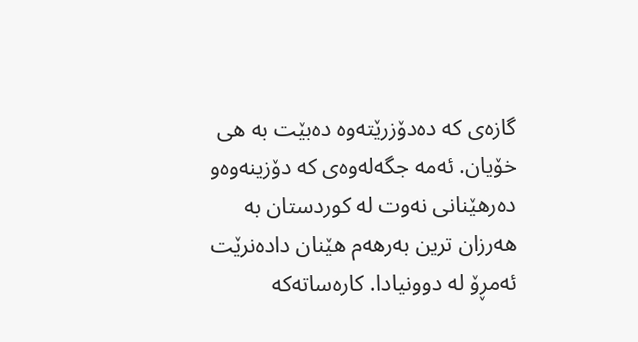گازه‌ی كه ده‌دۆزرێته‌وه ده‌بێت به هی خۆیان. ئه‌مه‌ جگه‌له‌وه‌ی كه دۆزینه‌وه‌و ده‌رهێنانی نه‌وت له كوردستان به هه‌رزان ترین به‌رهه‌م هێنان داده‌نرێت ئه‌مڕۆ له دوونیادا. كاره‌ساته‌كه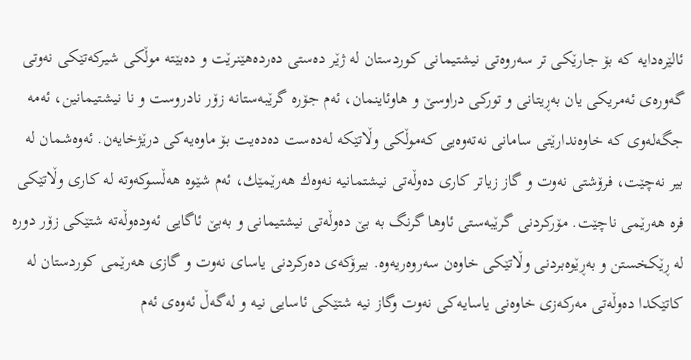ئالێره‌دایه كه بۆ جارێكی تر سه‌روه‌تی نیشتیمانی كوردستان له ژێر ده‌ستی ده‌رده‌هێنرێت و ده‌بێته موڵكی شیركه‌تێكی نه‌وتی گه‌وره‌ی ئه‌مریكی یان به‌ڕیتانی و توركی دراوسێ و هاوئاینمان، ئه‌م جۆره‌ گرێبه‌ستانه‌ زۆر نادروست و نا نیشتیمانین، ئه‌مه‌ جگه‌له‌وی كه‌ خاوه‌ندارێتی سامانی نه‌ته‌وه‌یی كه‌موڵكی وڵاتێكه‌ له‌ده‌ست ده‌ده‌یت بۆ ماوه‌یه‌كی درێژخایه‌ن. ئه‌وه‌شمان له‌ بیر نه‌چێت، فرۆشتی نه‌وت و گاز زیاتر كاری ده‌وڵه‌تی نیشتمانیه‌ نه‌وه‌ك هه‌رێمێك، ئه‌م شێوه‌ هه‌ڵسوكه‌وته‌ له كاری وڵاتێكی فره هه‌رێمی ناچێت. مۆركردنی گرێبه‌ستی ئاوها گرنگ به بێ ده‌وڵه‌تی نیشتیمانی و به‌بێ ئاگایی ئه‌وده‌وڵه‌ته شتێكی زۆر دوره له‌ ڕێكخستن و به‌ڕێوه‌بردنی وڵاتێكی خاوه‌ن سه‌روه‌ریه‌وه. بیرۆكه‌ی ده‌ركردنی یاسای نه‌وت و گازی هه‌رێمی كوردستان له‌ كاتێكدا ده‌وڵه‌تی مه‌ركه‌زی خاوه‌نی یاسایه‌كی نه‌وت وگاز نیه شتێكی ئاسایی نیه و له‌گه‌ڵ ئه‌وه‌ی ئه‌م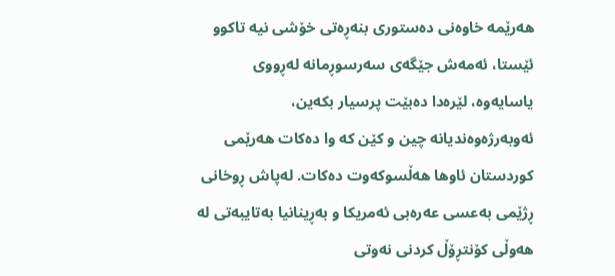هه‌رێمه خاوه‌نی ده‌ستوری بنه‌ڕه‌تی خۆشی نیه تاكوو ئێستا، ئه‌مه‌ش جێگه‌ی سه‌رسوڕمانه‌ له‌ڕووی یاسایه‌وه، لێره‌دا ده‌بێت پرسیار بكه‌ین، ئه‌وبه‌رژه‌وه‌ندیانه چین و كێن كه وا ده‌كات هه‌رێمی كوردستان ئاوها هه‌ڵسوكه‌وت ده‌كات. له‌پاش ڕوخانی ڕژێمی به‌عسی عه‌ره‌بی ئه‌مریكا و به‌ڕینانیا به‌تایبه‌تی له هه‌وڵی كۆنتڕۆڵ كردنی نه‌وتی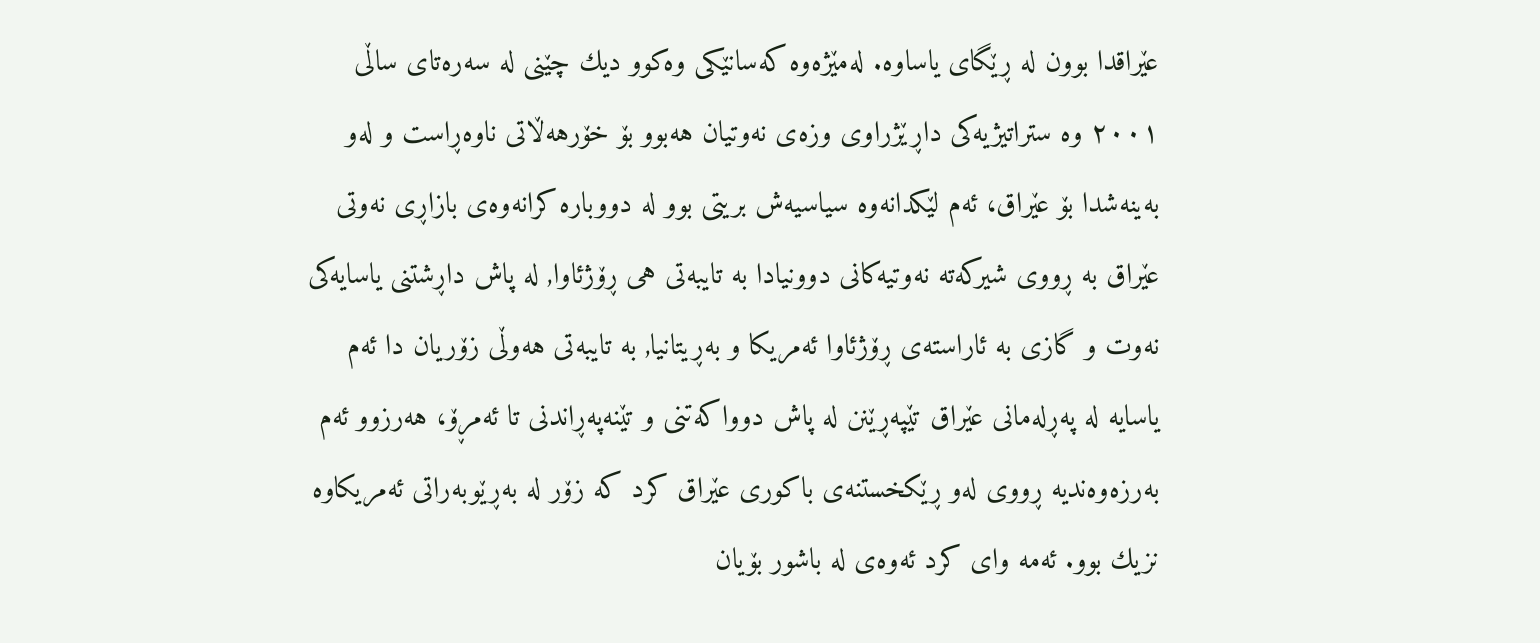عێراقدا بوون له ڕێگای یاساوه. له‌مێژه‌وه كه‌سانێكی وه‌كوو دیك چێنی له‌ سه‌ره‌تای ساڵی ٢٠٠١ وه‌ ستراتیژیه‌كی داڕێژراوی وزه‌ی نه‌وتیان هه‌بوو بۆ خۆرهه‌ڵاتی ناوه‌ڕاست و له‌و به‌ینه‌شدا بۆ عێراق، ئه‌م لێكدانه‌وه سیاسیه‌ش بریتی بوو له دووباره كرانه‌وه‌ی بازاڕی نه‌وتی عێراق به ڕووی شیركه‌ته نه‌وتیه‌كانی دوونیادا به تایبه‌تی هی ڕۆژئاوا, له پاش داڕشتنی یاسایه‌كی نه‌وت و گازی به ئاراسته‌ی ڕۆژئاوا ئه‌مریكا و به‌ڕیتانیا, به تایبه‌تی هه‌وڵی زۆریان دا ئه‌م یاسایه له په‌ڕله‌مانی عێراق تێپه‌ڕێنن له پاش دوواكه‌تنی و تێنه‌په‌ڕاندنی تا ئه‌مڕۆ، هه‌رزوو ئه‌م به‌رزه‌وه‌ندیه ڕووی له‌و ڕێكخستنه‌ی باكوری عێراق كرد كه زۆر له به‌ڕێوبه‌راتی ئه‌مریكاوه نزیك بوو. ئه‌مه وای كرد ئه‌وه‌ی له باشور بۆیان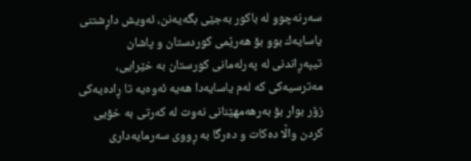سه‌رنه‌چوو له باكور به‌جێی بگه‌یه‌نن، ئه‌ویش داڕشتنی یاسایه‌ك بوو بۆ هه‌رێمی كوردستان و پاشان تیپه‌ڕاندنی له په‌رله‌مانی كورستان به خێرایی، مه‌ترسیه‌كی كه له‌م یاسایه‌دا هه‌یه ئه‌وه‌یه تا ڕاده‌یه‌كی زۆر بوار بۆ به‌رهه‌مهێنانی نه‌وت له كه‌رتی به خۆیی كردن واڵا ده‌كات و ده‌رگا به ڕووی سه‌رمایه‌داری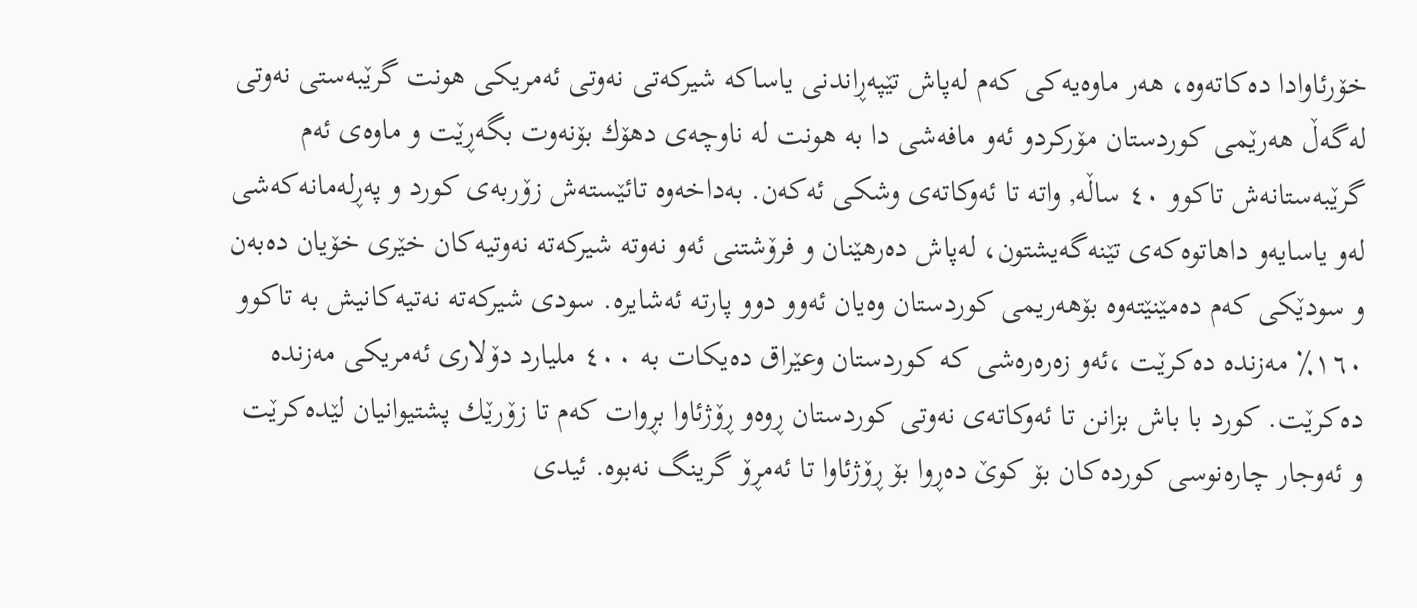خۆرئاوادا ده‌كاته‌وه، هه‌ر ماوه‌یه‌كی كه‌م له‌پاش تێپه‌ڕاندنی یاساكه شیركه‌تی نه‌وتی ئه‌مریكی هونت گرێبه‌ستی نه‌وتی له‌گه‌ڵ هه‌رێمی كوردستان مۆركردو ئه‌و مافه‌شی دا به‌ هونت له ناوچه‌ی دهۆك بۆنه‌وت بگه‌ڕێت و ماوه‌ی ئه‌م گرێبه‌ستانه‌ش تاكوو ٤٠ ساڵه‌, واته تا ئه‌وكاته‌ی وشكی ئه‌كه‌ن. به‌داخه‌وه‌ تائێسته‌ش زۆربه‌ی كورد و په‌ڕله‌مانه‌كه‌شی له‌و یاسایه‌و داهاتوه‌كه‌ی تێنه‌گه‌یشتون، له‌پاش ده‌رهێنان و فرۆشتنی ئه‌و نه‌وته شیركه‌ته‌ نه‌وتیه‌كان خێری خۆیان ده‌به‌ن و سودێكی كه‌م ده‌مێنێته‌وه‌ بۆهه‌ریمی كوردستان وه‌یان ئه‌وو دوو پارته‌ ئه‌شایره‌. سودی شیركه‌ته‌ نه‌تیه‌كانیش به‌ تاكوو ١٦٠٪ مه‌زنده‌ ده‌كرێت ،ئه‌و زه‌ره‌ره‌شی كه‌ كوردستان وعێراق ده‌یكات به‌ ٤٠٠ ملیارد دۆلاری ئه‌مریكی مه‌زنده‌ ده‌كرێت. كورد با باش بزانن تا ئه‌وكاته‌ی نه‌وتی كوردستان ڕوه‌و ڕۆژئاوا بڕوات كه‌م تا زۆرێك پشتیوانیان لێده‌كرێت و ئه‌وجار چاره‌نوسی كورده‌كان بۆ كوێ ده‌ڕوا بۆ ڕۆژئاوا تا ئه‌مڕۆ گرینگ نه‌بوه‌. ئیدی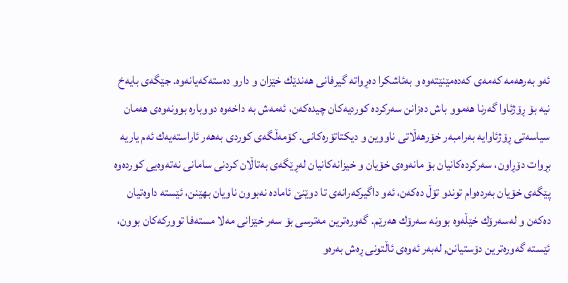ئه‌و به‌رهه‌مه كه‌مه‌ی كه‌ده‌مێنێته‌وه و به‌ئاشكرا ده‌ڕواته گیرفانی هه‌ندێك خێزان و دارو ده‌سته‌كه‌یانه‌وه. جێگه‌ی بایه‌خ نیه‌ بۆ ڕۆژئاوا گه‌رنا هه‌موو باش ده‌زانن سه‌ركرده‌ كوردیه‌كان چیده‌كه‌ن، ئه‌مه‌ش به‌ داخه‌وه دووباره‌ بوونه‌وه‌ی هه‌مان سیاسه‌تی ڕۆژئاوایه‌ به‌رامبه‌ر خۆرهه‌ڵاتی ناووین و دیكتاتۆره‌كانی. كۆمه‌ڵگه‌ی كوردی به‌هه‌ر ئاراسته‌یه‌ك ئه‌م یاریه‌ بڕوات دۆڕاون، سه‌ركرده‌كانیان بۆ مانه‌وه‌ی خۆیان و خیزانه‌كانیان له‌ڕێگه‌ی به‌تاڵان كردنی سامانی نه‌ته‌وه‌یی كورده‌وه پێگه‌ی خۆیان به‌رده‌وام توندو تۆڵ ده‌كه‌ن، ئه‌و ‌داگیركه‌رانه‌ی تا دوێنێ ئاماده‌ نه‌بوون ناویان بهێنن، ئێسته‌ داوه‌تیان ده‌كه‌ن و له‌سه‌رۆك خێڵه‌وه بوونه سه‌رۆك هه‌رێم. گه‌وره‌ترین مه‌ترسی بۆ سه‌ر خێزانی مه‌لا مسته‌فا تووركه‌كان بوون، ئێسته‌ گه‌وره‌ترین دۆستیانن, له‌به‌ر ئه‌وه‌ی ئاڵتونی ڕه‌ش به‌ره‌و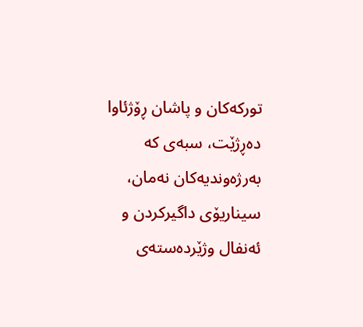توركه‌كان و پاشان ڕۆژئاوا ده‌ڕژێت، سبه‌ی كه‌ به‌رژه‌وندیه‌كان نه‌مان، سیناریۆی داگیركردن و ئه‌نفال وژێرده‌سته‌ی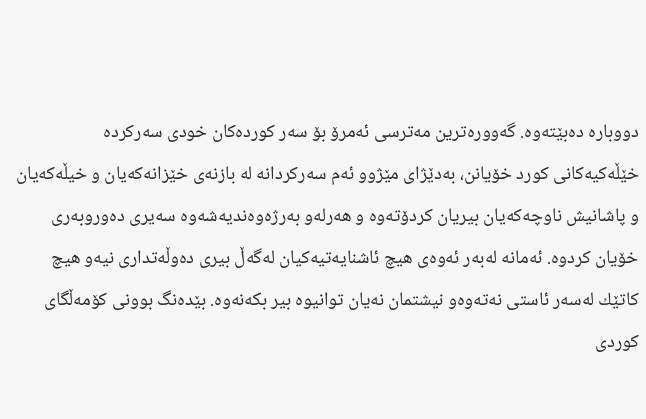دووباره ده‌بێته‌وه. گه‌ووره‌ترین مه‌ترسی ئه‌مرۆ بۆ سه‌ر كورده‌كان خودی سه‌ركرده‌ خێڵه‌كیه‌كانی كورد خۆیانن، به‌دێژای مێژوو ئه‌م سه‌ركردانه‌ له بازنه‌ی خێزانه‌كه‌یان و خیڵه‌كه‌یان و پاشانیش ناوچه‌كه‌یان بیریان كردۆته‌وه و هه‌رله‌و به‌رژه‌وه‌ندیه‌شه‌وه‌ سه‌یری ده‌وروبه‌ری خۆیان كردوه. ئه‌مانه له‌به‌ر ئه‌وه‌ی هیچ ئاشنایه‌تیه‌كیان له‌گه‌ڵ بیری ده‌وڵه‌تداری نیه‌و هیچ كاتێك له‌سه‌ر ئاستی نه‌ته‌وه‌و نیشتمان نه‌یان توانیوه بیر بكه‌نه‌وه. بێده‌نگ بوونی كۆمه‌ڵگای كوردی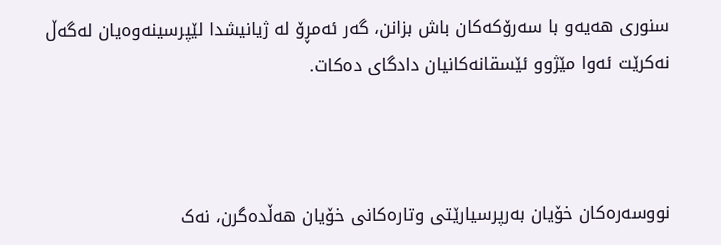سنوری هه‌یه‌و با سه‌رۆكه‌كان باش بزانن، گه‌ر ئه‌مڕۆ له ژیانیشدا لێپرسینه‌وه‌یان له‌گه‌ڵ نه‌كرێت ئه‌وا مێژوو ئێسقانه‌كانیان دادگای ده‌كات.



نووسەرەکان خۆیان بەرپرسیارێتی وتارەکانی خۆیان هەڵدەگرن، نەک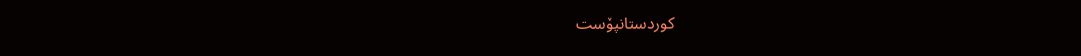کوردستانپۆست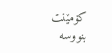کۆمێنت بنووسە